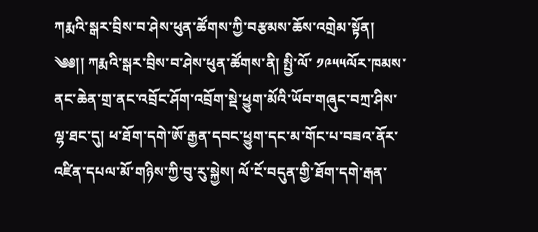ཀརྨའི་སྒར་བྲིས་བ་ཤེས་ཕུན་ཚོགས་ཀྱི་བརྩམས་ཆོས་འགྲེམ་སྟོན།
༄༅།། ཀརྨའི་སྒར་བྲིས་བ་ཤེས་ཕུན་ཚོགས་ནི། སྤྱི་ལོ་ ༡༩༥༥ལོར་ཁམས་ནང་ཆེན་གྲ་ནང་འབྲོང་ཤོག་འབྲོག་སྡེ་ཕྱུག་མོའི་ཡོབ་གཞུང་བཀྲ་ཤིས་ལྷ་ཐང་དུ། ཕ་ཐོག་དགེ་ཨོ་རྒྱན་དབང་ཕྱུག་དང་མ་གོང་པ་བཟའ་ནོར་འཛིན་དཔལ་མོ་གཉིས་ཀྱི་བུ་རུ་སྐྱེས། ལོ་ངོ་བདུན་གྱི་ཐོག་དགེ་རྒན་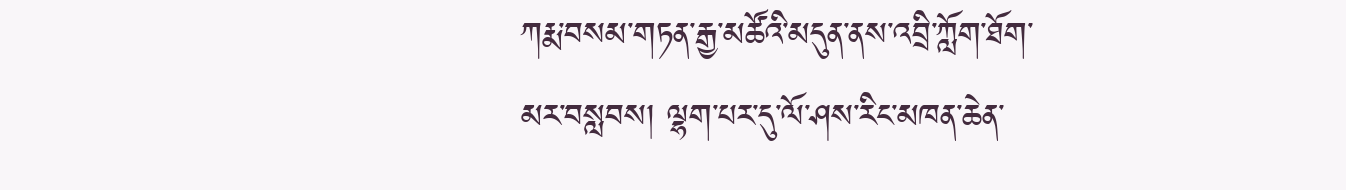ཀརྨ་བསམ་གཏན་རྒྱ་མཚོའི་མདུན་ནས་འབྲི་ཀློག་ཐོག་མར་བསླབས། ལྷག་པར་དུ་ལོ་ཤས་རིང་མཁན་ཆེན་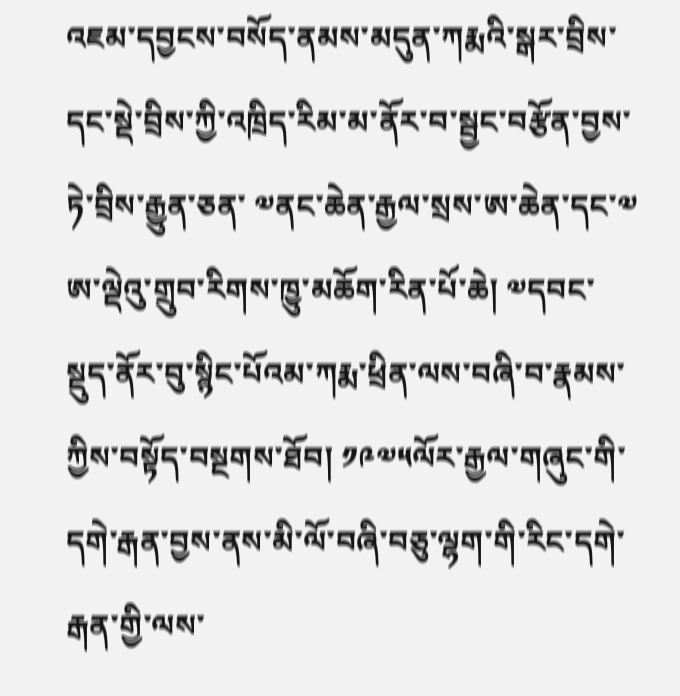འཇམ་དབྱངས་བསོད་ནམས་མདུན་ཀརྨའི་སྒར་བྲིས་དང་སྡེ་བྲིས་ཀྱི་འཁྲིད་རིམ་མ་ནོར་བ་སྦྱང་བརྩོན་བྱས་ཏེ་བྲིས་རྒྱུན་ཅན་ ༧ནང་ཆེན་རྒྱལ་སྲས་ཨ་ཆེན་དང་༧ ཨ་ལྡེའུ་གྲུབ་རིགས་ཁྱུ་མཆོག་རིན་པོ་ཆེ། ༧དབང་སྡུད་ནོར་བུ་སྙིང་པོའམ་ཀརྨ་ཕྲིན་ལས་བཞི་བ་རྣམས་ཀྱིས་བསྟོད་བསྔགས་ཐོབ། ༡༩༧༥ལོར་རྒྱལ་གཞུང་གི་དགེ་རྒན་བྱས་ནས་མི་ལོ་བཞི་བཅུ་ལྷག་གི་རིང་དགེ་རྒན་གྱི་ལས་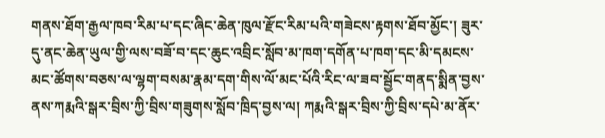གནས་ཐོག་རྒྱལ་ཁབ་རིམ་པ་དང་ཞིང་ཆེན་ཁུལ་རྫོང་རིམ་པའི་གཟེངས་རྟགས་ཐོབ་མྱོང་། ཟུར་དུ་ནང་ཆེན་ཡུལ་གྱི་ལས་བཟོ་བ་དང་ཆུང་འབྲིང་སློབ་མ་ཁག་དགོན་པ་ཁག་དང་མི་དམངས་མང་ཚོགས་བཅས་ལ་ལྷག་བསམ་རྣམ་དག་གིས་ལོ་མང་པོའི་རིང་ལ་ཟབ་སྦྱོང་གནད་སྨིན་བྱས་ནས་ཀརྨའི་སྒར་བྲིས་ཀྱི་བྲིས་གཟུགས་སློབ་ཁྲིད་བྱས་ལ། ཀརྨའི་སྒར་བྲིས་ཀྱི་བྲིས་དཔེ་མ་ནོར་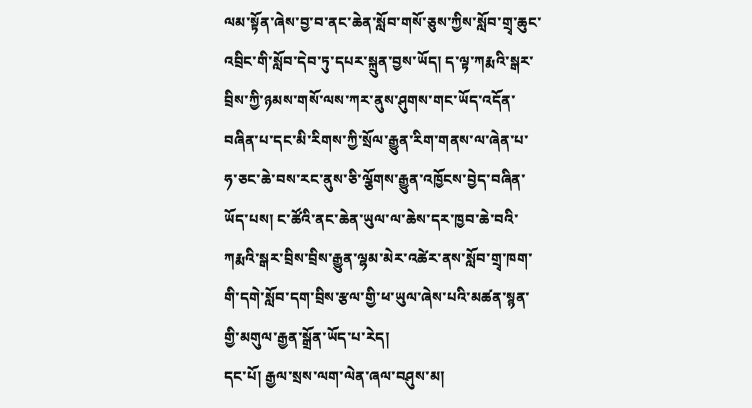ལམ་སྟོན་ཞེས་བྱ་བ་ནང་ཆེན་སློབ་གསོ་ཅུས་ཀྱིས་སློབ་གྲྭ་ཆུང་འབྲིང་གི་སློབ་དེབ་ཏུ་དཔར་སྐྲུན་བྱས་ཡོད། ད་ལྟ་ཀརྨའི་སྒར་བྲིས་ཀྱི་ཉམས་གསོ་ལས་ཀར་ནུས་ཤུགས་གང་ཡོད་འདོན་བཞིན་པ་དང་མི་རིགས་ཀྱི་སྲོལ་རྒྱུན་རིག་གནས་ལ་ཞེན་པ་ཧ་ཅང་ཆེ་བས་རང་ནུས་ཅི་ལྕོགས་རྒྱུན་འཁྱོངས་བྱེད་བཞིན་ཡོད་པས། ང་ཚོའི་ནང་ཆེན་ཡུལ་ལ་ཆེས་དར་ཁྱབ་ཆེ་བའི་ཀརྨའི་སྒར་བྲིས་བྲིས་རྒྱུན་ལྷམ་མེར་འཚེར་ནས་སློབ་གྲྭ་ཁག་གི་དགེ་སློབ་དག་བྲིས་རྩལ་གྱི་ཕ་ཡུལ་ཞེས་པའི་མཚན་སྙན་གྱི་མགུལ་རྒྱན་སྒྲོན་ཡོད་པ་རེད།
དང་པོ། རྒྱལ་སྲས་ལག་ལེན་ཞལ་བཤུས་མ།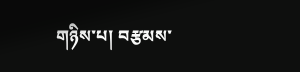གཉིས་པ། བརྩམས་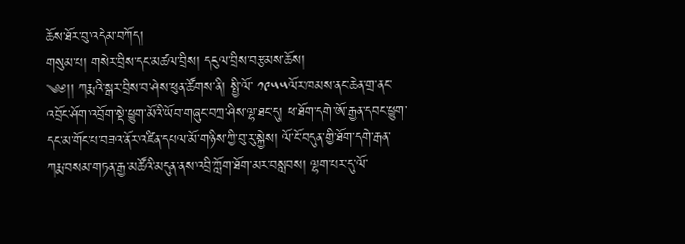ཆོས་ཐོར་བུ་འདེམ་བཀོད།
གསུམ་པ། གསེར་བྲིས་དང་མཚལ་བྲིས། དངུལ་བྲིས་བརྩམས་ཆོས།
༄༅།། ཀརྨའི་སྒར་བྲིས་བ་ཤེས་ཕུན་ཚོགས་ནི། སྤྱི་ལོ་ ༡༩༥༥ལོར་ཁམས་ནང་ཆེན་གྲ་ནང་འབྲོང་ཤོག་འབྲོག་སྡེ་ཕྱུག་མོའི་ཡོབ་གཞུང་བཀྲ་ཤིས་ལྷ་ཐང་དུ། ཕ་ཐོག་དགེ་ཨོ་རྒྱན་དབང་ཕྱུག་དང་མ་གོང་པ་བཟའ་ནོར་འཛིན་དཔལ་མོ་གཉིས་ཀྱི་བུ་རུ་སྐྱེས། ལོ་ངོ་བདུན་གྱི་ཐོག་དགེ་རྒན་ཀརྨ་བསམ་གཏན་རྒྱ་མཚོའི་མདུན་ནས་འབྲི་ཀློག་ཐོག་མར་བསླབས། ལྷག་པར་དུ་ལོ་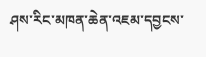ཤས་རིང་མཁན་ཆེན་འཇམ་དབྱངས་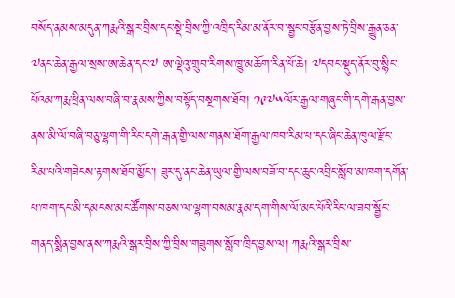བསོད་ནམས་མདུན་ཀརྨའི་སྒར་བྲིས་དང་སྡེ་བྲིས་ཀྱི་འཁྲིད་རིམ་མ་ནོར་བ་སྦྱང་བརྩོན་བྱས་ཏེ་བྲིས་རྒྱུན་ཅན་ ༧ནང་ཆེན་རྒྱལ་སྲས་ཨ་ཆེན་དང་༧ ཨ་ལྡེའུ་གྲུབ་རིགས་ཁྱུ་མཆོག་རིན་པོ་ཆེ། ༧དབང་སྡུད་ནོར་བུ་སྙིང་པོའམ་ཀརྨ་ཕྲིན་ལས་བཞི་བ་རྣམས་ཀྱིས་བསྟོད་བསྔགས་ཐོབ། ༡༩༧༥ལོར་རྒྱལ་གཞུང་གི་དགེ་རྒན་བྱས་ནས་མི་ལོ་བཞི་བཅུ་ལྷག་གི་རིང་དགེ་རྒན་གྱི་ལས་གནས་ཐོག་རྒྱལ་ཁབ་རིམ་པ་དང་ཞིང་ཆེན་ཁུལ་རྫོང་རིམ་པའི་གཟེངས་རྟགས་ཐོབ་མྱོང་། ཟུར་དུ་ནང་ཆེན་ཡུལ་གྱི་ལས་བཟོ་བ་དང་ཆུང་འབྲིང་སློབ་མ་ཁག་དགོན་པ་ཁག་དང་མི་དམངས་མང་ཚོགས་བཅས་ལ་ལྷག་བསམ་རྣམ་དག་གིས་ལོ་མང་པོའི་རིང་ལ་ཟབ་སྦྱོང་གནད་སྨིན་བྱས་ནས་ཀརྨའི་སྒར་བྲིས་ཀྱི་བྲིས་གཟུགས་སློབ་ཁྲིད་བྱས་ལ། ཀརྨའི་སྒར་བྲིས་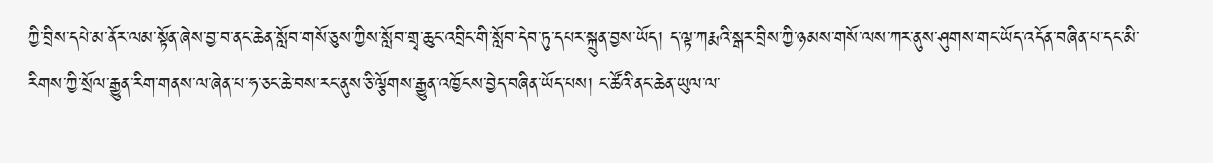ཀྱི་བྲིས་དཔེ་མ་ནོར་ལམ་སྟོན་ཞེས་བྱ་བ་ནང་ཆེན་སློབ་གསོ་ཅུས་ཀྱིས་སློབ་གྲྭ་ཆུང་འབྲིང་གི་སློབ་དེབ་ཏུ་དཔར་སྐྲུན་བྱས་ཡོད། ད་ལྟ་ཀརྨའི་སྒར་བྲིས་ཀྱི་ཉམས་གསོ་ལས་ཀར་ནུས་ཤུགས་གང་ཡོད་འདོན་བཞིན་པ་དང་མི་རིགས་ཀྱི་སྲོལ་རྒྱུན་རིག་གནས་ལ་ཞེན་པ་ཧ་ཅང་ཆེ་བས་རང་ནུས་ཅི་ལྕོགས་རྒྱུན་འཁྱོངས་བྱེད་བཞིན་ཡོད་པས། ང་ཚོའི་ནང་ཆེན་ཡུལ་ལ་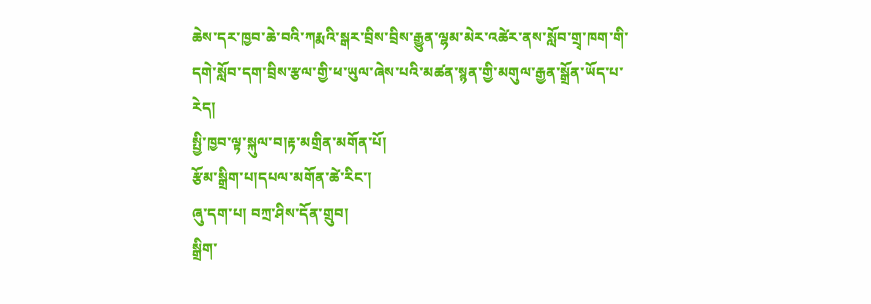ཆེས་དར་ཁྱབ་ཆེ་བའི་ཀརྨའི་སྒར་བྲིས་བྲིས་རྒྱུན་ལྷམ་མེར་འཚེར་ནས་སློབ་གྲྭ་ཁག་གི་དགེ་སློབ་དག་བྲིས་རྩལ་གྱི་ཕ་ཡུལ་ཞེས་པའི་མཚན་སྙན་གྱི་མགུལ་རྒྱན་སྒྲོན་ཡོད་པ་རེད།
སྤྱི་ཁྱབ་ལྟ་སྐུལ་བ།རྟ་མགྲིན་མགོན་པོ།
རྩོམ་སྒྲིག་པ།དཔལ་མགོན་ཚེ་རིང་།
ཞུ་དག་པ། བཀྲ་ཤིས་དོན་གྲུབ།
སྒྲིག་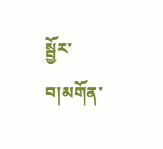སྦྱོར་བ།མགོན་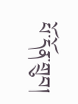པོ་དོན་གྲུབ།